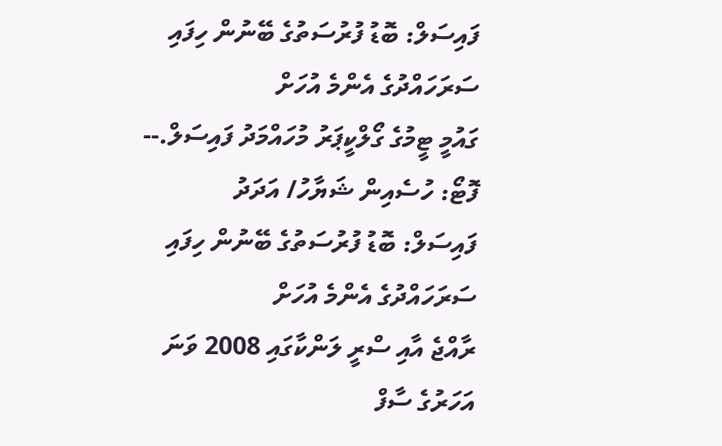ފައިސަލް: ބޮޑު ފުރުސަތުގެ ބޭނުން ހިފައި ސަރަހައްދުގެ އެންމެ އުހަށް
ގައުމީ ޓީމުގެ ގޯލްކީޕަރު މުހައްމަދު ފައިސަލް.-- ފޮޓޯ: ހުސެއިން ޝަޔާހު/ އަދަދު
ފައިސަލް: ބޮޑު ފުރުސަތުގެ ބޭނުން ހިފައި ސަރަހައްދުގެ އެންމެ އުހަށް
ރާއްޖެ އާއި ސްރީ ލަންކާގައި 2008 ވަނަ އަހަރުގެ ސާފް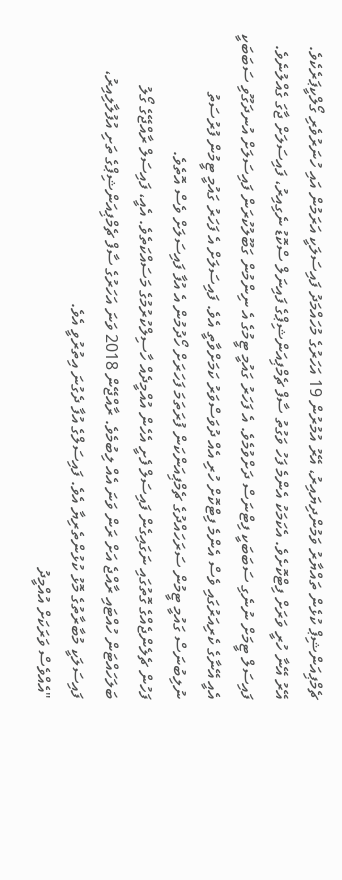ޗެމްޕިއަންޝިޕް ކުޅެން ތައްޔާރު ވަމުންދިޔައިރު، އޭރު އުމުރުން 19 އަހަރުގެ މުހައްމަދު ފައިސަލަކީ އަރަމުން އައި ހުނަރުވެރި ގޯލްކީޕަރެކެވެ. އޭރު އޭނާ ހުރީ ވަރަށް ފިޓްކޮށެވެ. އެކަމަކު އެންމެ ފަހު ވަގުތު ސާފް ޗެމްޕިއަންޝިޕްގެ ފައިނަލް ސްކޮޑު ނެގިއިރު، ފައިސަލަށް ޖާގަ ގެއްލުނެވެ.
ފައިސަލް ޓީމަށް ނުނެގި ސަބަބަކީ ފިޓްނަސް ދަށްވުމެވެ. އެ ފަހަރު ގައުމީ ޓީމުގެ އެ ނިންމުން ގަބޫލުކުރަން ފައިސަލަށް އުނދަގޫވި ސަބަބަކީ އެއީ އޭނާގެ ކެރިއަރުގައި ވެސް އެންމެ ފިޓްކޮށް ހުރި އެއް ދުވަސްވަރު ކަމަށްވާތީ އެވެ. ފައިސަލަށް އެ ފަހަރު ގައުމީ ޓީމުން ފުރުސަތު ނުލިބުނަސް ގައުމީ ޓީމުން ސަރަހައްދުގެ ޗެމްޕިއަންކަން ފުރަތަމަ ފަހަރަށް ހޯދުމުން އެ އުފާ ފައިސަލަށް ވެސް އޮތެވެ.
ފަހުން ޗެލެންޖެއްގެ ގޮތުގައި ނަގައިގެން ފައިސަލް ފެށީ އެހެން އުއްމީދެއް ހާސިލްކުރުމުގެ މަސައްކަތެވެ. އެއީ، ފައިސަލް ރާއްޖޭގެ ގޯލު ބަލަހައްޓަން ހުއްޓައި ރާއްޖެ އަށް ރަން ވަނަ އެއް ލިބުމެވެ. ރާއްޖޭން 2018 ވަނަ އަހަރުގެ ސާފް ޗެމްޕިއަންޝިޕްގެ ތަށި އުފުލާލިއިރު، ފައިސަލަކީ މުބާރާތުގެ މޮޅު ކުޅުންތެރިޔާ އެވެ. ފައިސަލްގެ އުފާ ދެގުނަ އިތުރުވީ އެވެ.
"އެއްވެސް ވަރަކަށް އުއްމީދު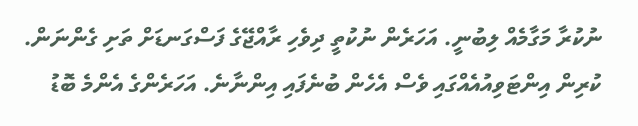ނުކުރާ މަގާމެއް ލިބުނީ. އަހަރެން ނުކުތީ ދިވެހި ރާއްޖޭގެ ފަސްގަނޑަށް ތަށި ގެންނަން. ކުރިން އިންޓަވިއުއެއްގައި ވެސް އެހެން ބުނެފައި އިންނާނެ. އަހަރެންގެ އެންމެ ބޮޑު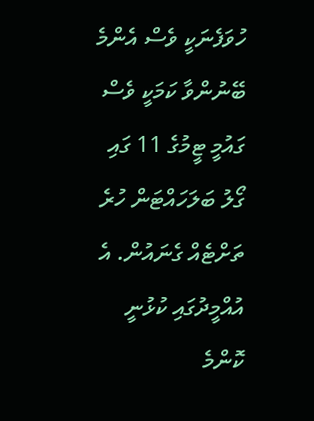ހުވަފެނަކީ ވެސް އެންމެ ބޭނުންވާ ކަމަކީ ވެސް ގައުމީ ޓީމުގެ 11 ގައި ގޯލު ބަލަހައްޓަން ހުރެ ތަށްޓެއް ގެނައުން. އެ އުއްމީދުގައި ކުޅުނީ ކޮންމެ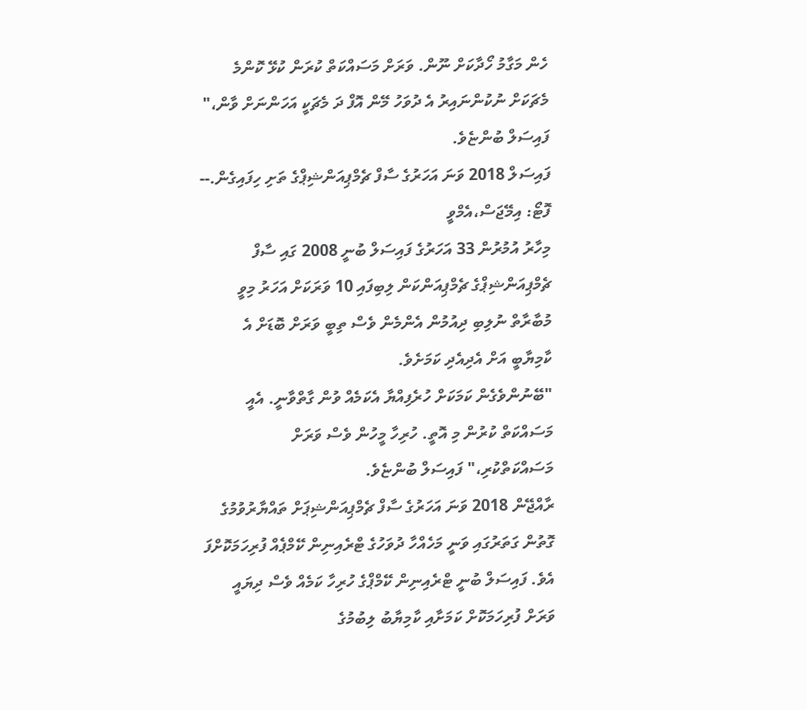ހެން މަގާމު ހޯދާކަށް ނޫން. ވަރަށް މަސައްކަތް ކުރަން ކުޅޭ ކޮންމެ މެޗަކަށް ނުކުންނައިރު އެ ދުވަހު މޭން އޮފް ދަ މެޗަކީ އަހަންނަށް ވާން،" ފައިސަލް ބުންޏެވެ.
ފައިސަލް 2018 ވަނަ އަހަރުގެ ސާފް ޗެމްޕިއަންޝިޕްގެ ތަށި ހިފައިގެން.-- ފޮޓޯ: އިމޭޖަސް،އެމްވީ
މިހާރު އުމުރުން 33 އަހަރުގެ ފައިސަލް ބުނީ 2008 ގައި ސާފް ޗެމްޕިއަންޝިޕްގެ ޗެމްޕިއަންކަން ލިބިފައި 10 ވަރަކަށް އަހަރު މިވީ މުބާރާތް ނުލިބި ދިއުމުން އެންމެން ވެސް ތިބީ ވަރަށް ބޮޑަށް އެ ކާމިޔާބީ އަށް އެދިއެދި ކަމަށެވެ.
"ބޭނުންވެގެން ކަމަކަށް ހުރެފިއްޔާ އެކަމެއް ވުން ގާތްވާނީ. އެއީ މަސައްކަތް ކުރުން މި އޮތީ. ހުރިހާ މީހުން ވެސް ވަރަށް މަސައްކަތްކުރި،" ފައިސަލް ބުންޏެވެ.
ރާއްޖޭން 2018 ވަނަ އަހަރުގެ ސާފް ޗެމްޕިއަންޝިޕަށް ތައްޔާރުވުމުގެ ގޮތުން ގަތަރުގައި ވަނީ މަހެއްހާ ދުވަހުގެ ޓްރެއިނިން ކޭމްޕެއް ފުރިހަމަކޮށްފަ އެވެ. ފައިސަލް ބުނީ ޓްރެއިނިން ކޭމްޕްގެ ހުރިހާ ކަމެއް ވެސް ދިޔައީ ވަރަށް ފުރިހަމަކޮށް ކަމަށާއި ކާމިޔާބު ލިބުމުގެ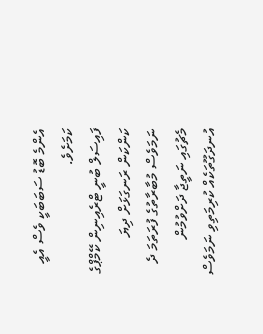އެންމެ ބޮޑު ސަބަބަކީ ވެސް އެއީ ކަމަށެވެ.
ފައިސަލް ބުނީ ޓްރެއިނިން ކޭމްޕްގެ ކަންކަން ރަނގަޅަށް ދިޔަ ނަމަވެސް މުބާރާތުގެ ފުރަތަމަ ދެ މެޗުގައި ނަތީޖާ ދަށްވުމުން އުނދަގޫތަކެއް ކުރިމަތިވި ނަމަވެސް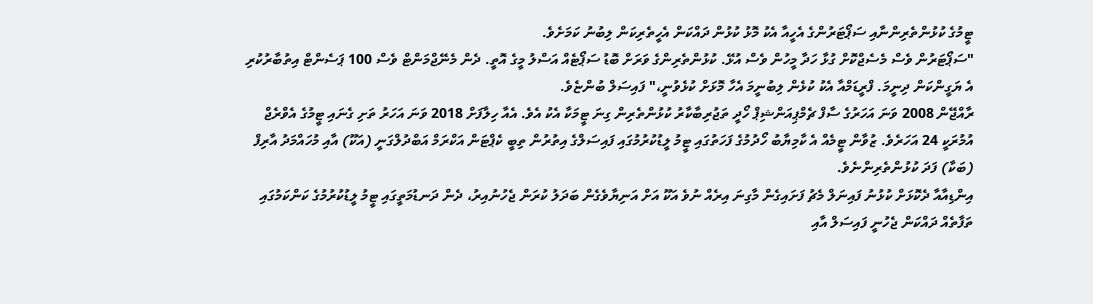ޓީމުގެ ކުޅުންތެރިންނާއި ސަޕޯޓަރުންގެ އެހީއާ އެކު މޮޅު ކުޅުން ދައްކަން އެހީތެރިކަން ލިބުނު ކަމަށެވެ.
"ސަޕޯޓަރުން ވެސް މެސެޖްކޮށް ގުޅާ ހަދާ މީހުން ވެސް އުޅޭ. ކުޅުންތެރިންގެ ވަރަށް ބޮޑު ސަޕޯޓެއް އަސްލު މީގެ އޮތީ. ދެން މެނޭޖްމަންޓް ވެސް 100 ޕަސެންޓް އިތުބާރުކުރި އެ ޔަގީންކަން ދިނީމަ. ފްރީޑަމްއާ އެކު ކުޅެން ލިބުނީމަ އެހާ މޮޅަށް ކުޅެވުނީ،" ފައިސަލް ބުންޏެވެ.
ރާއްޖޭން 2008 ވަނަ އަހަރުގެ ސާފް ޗެމްޕިއަންޝިޕް ހޯދީ ތަޖުރިބާކާރު ކުޅުންތެރިން ގިނަ ޓީމަކާ އެކު އެވެ. އެއާ ހިލާފަށް 2018 ވަނަ އަހަރު ތަށި ގެނައި ޓީމުގެ އެވްރެޖް އުމުރަކީ 24 އަހަރެވެ. ޒުވާން ޓީމެއް އެ ކާމިޔާބު ހޯދުމުގެ ފަހަތުގައި ޓީމު ލީޑުކުރުމުގައި ފައިސަލްގެ އިތުރުން ތިބީ ކެޕްޓަން އަކްރަމް އަބްދުލްގަނީ (އަކޫ) އާއި މުހައްމަދު އާރިފް (ބަކާ) ފަދަ ކުޅުންތެރިންނެވެ.
އިންޑިއާއާ ދެކޮޅަށް ކުޅުނު ފައިނަލް މެޗު ފަށައިގެން މާގިނަ އިރެއް ނުވެ އަކޫ އަށް އަނިޔާވެގެން ބަދަލު ކުރަން ޖެހުނުއިރު، ދެން ދަނޑުމަތީގައި ޓީމު ލީޑުކުރުމުގެ ކަންކަމުގައި ތަފާތެއް ދައްކަން ޖެހުނީ ފައިސަލް އާއި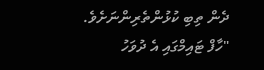ދެން ތިބި ކުޅުންތެރިންނަށެވެ.
"ހާފް ޓައިމްގައި އެ ދުވަހު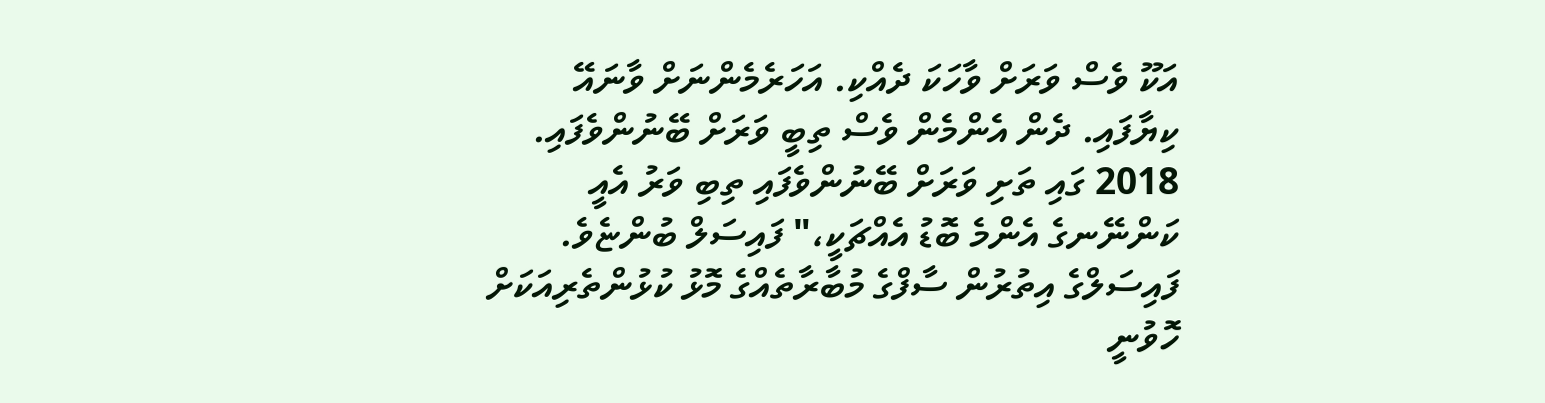އަކޫ ވެސް ވަރަށް ވާހަކަ ދެއްކި. އަހަރެމެންނަށް ވާނައޭ ކިޔާފައި. ދެން އެންމެން ވެސް ތިބީ ވަރަށް ބޭނުންވެފައި. 2018 ގައި ތަށި ވަރަށް ބޭނުންވެފައި ތިބި ވަރު އެއީ ކަންނޭނގެ އެންމެ ބޮޑު އެއްޗަކީ،" ފައިސަލް ބުންޏެވެ.
ފައިސަލްގެ އިތުރުން ސާފްގެ މުބާރާތެއްގެ މޮޅު ކުޅުންތެރިއަކަށް ހޮވުނީ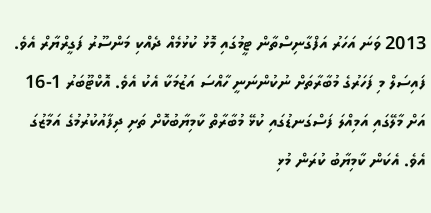2013 ވަނަ އަހަރު އަފްގާނިސްތާން ޓީމުގައި މޮޅު ކުޅުމެއް ދެއްކި މަންސޫރު ފަގީރްޔާރް އެވެ.
ފައިސަލް މި ފަހަރުގެ މުބާރާތަށް ނުކުންނަނީ ހާއްސަ އަޒުމަކާ އެކު އެވެ. އޮކްޓޫބަރު 1-16 އަށް މާލޭގައި އަމިއްލަ ފަސްގަނޑުގައި ކުޅޭ މުބާރާތް ކާމިޔާބުކޮށް ތަށި ދިފާއުކުރުމުގެ އަމާޒުގަ އެވެ. އެކަން ކާމިޔާބު ކުރަން މުޅި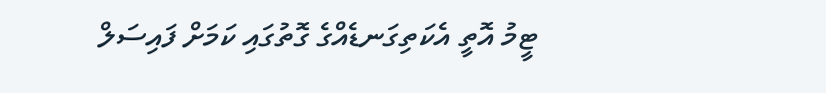ޓީމު އޮތީ އެކަތިގަނޑެއްގެ ގޮތުގައި ކަމަށް ފައިސަލް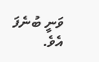ވަނީ ބުނެފަ އެވެ.